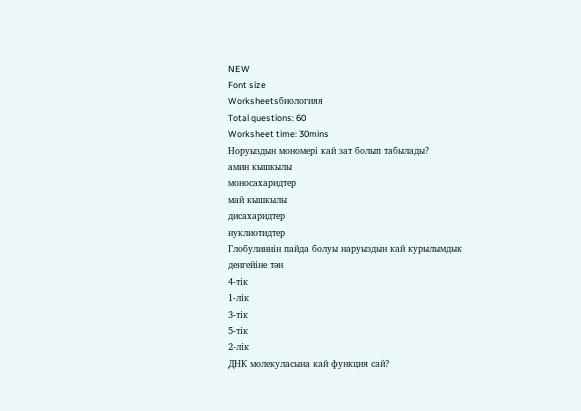NEW
Font size
Worksheetsбиологияя
Total questions: 60
Worksheet time: 30mins
Норуыздын мономері кай зат болып табылады?
амин кышкылы
моносахаридтер
май кышкылы
дисахаридтер
нуклиотидтер
Глобулиннін пайда болуы наруыздын кай курылымдык денгейіне тән
4-тік
1-лік
3-тік
5-тік
2-лік
ДНК молекуласына кай функция сай?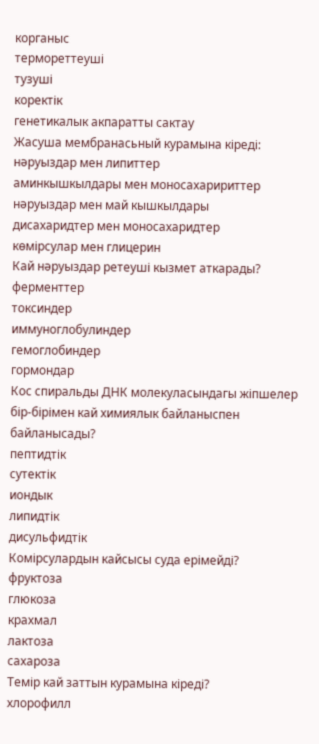корганыс
термореттеуші
тузуші
коректік
генетикалык акпаратты сактау
Жасуша мембранасьный курамына кіреді:
нәруыздар мен липиттер
аминкышкылдары мен моносахаририттер
нәруыздар мен май кышкылдары
дисахаридтер мен моносахаридтер
көмірсулар мен глицерин
Кай нәруыздар ретеуші кызмет аткарады?
ферменттер
токсиндер
иммуноглобулиндер
гемоглобиндер
гормондар
Кос спиральды ДНК молекуласындагы жіпшелер бір-бірімен кай химиялык байланыспен
байланысады?
пептидтік
сутектік
иондык
липидтік
дисульфидтік
Комірсулардын кайсысы суда ерімейді?
фруктоза
глюкоза
крахмал
лактоза
сахароза
Темір кай заттын курамына кіреді?
хлорофилл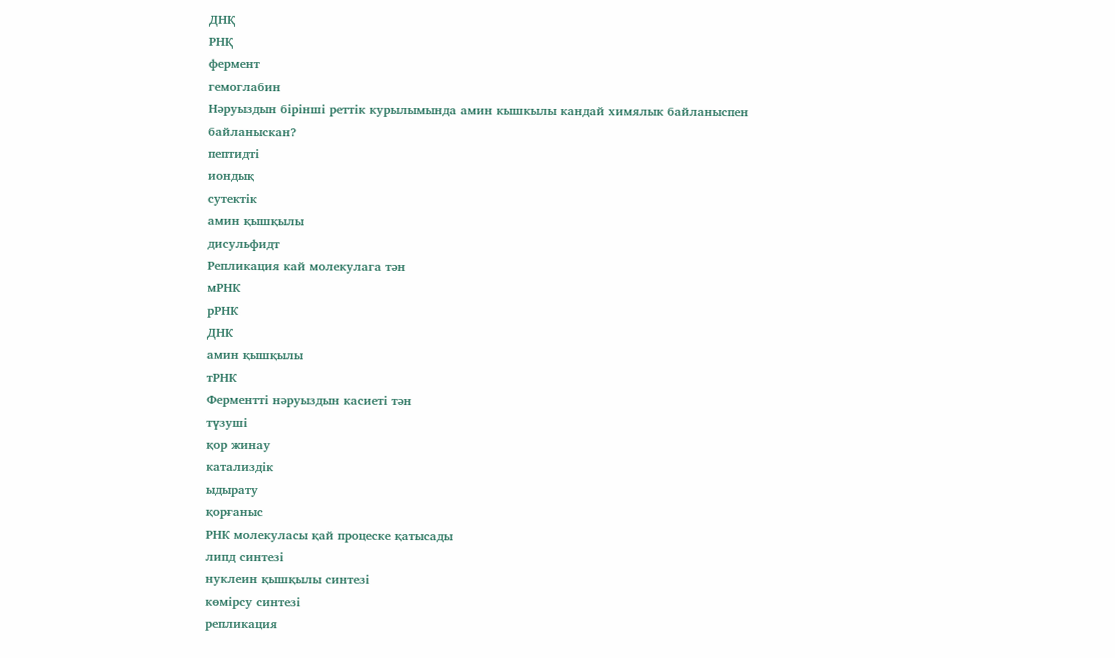ДНҚ
РНҚ
фермент
гемоглабин
Нәруыздын бірінші реттік курылымында амин кышкылы кандай химялык байланыспен
байланыскан?
пептидті
иондық
сутектік
амин қышқылы
дисульфидт
Репликация кай молекулага тән
мРНК
рРНК
ДНК
амин қышқылы
тРНК
Ферментті нәруыздын касиеті тән
түзуші
қор жинау
катализдік
ыдырату
қорғаныс
РНК молекуласы қай процеске қатысады
липд синтезі
нуклеин қышқылы синтезі
көмірсу синтезі
репликация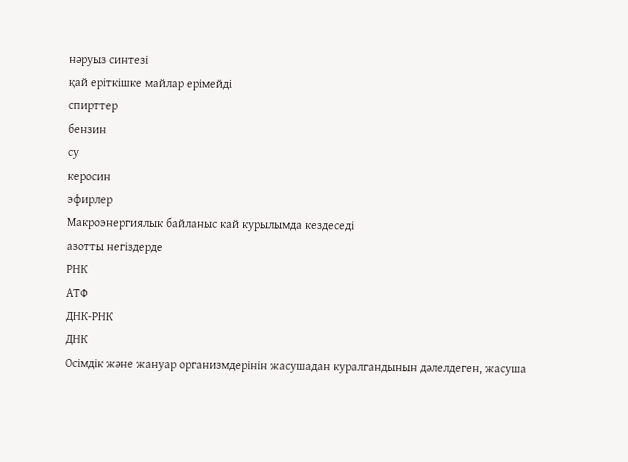нәруыз синтезі
қай еріткішке майлар ерімейді
спирттер
бензин
су
керосин
эфирлер
Макроэнергиялык байланыс кай курылымда кездеседі
азотты негіздерде
РНК
АТФ
ДНК-РНК
ДНК
Осімдік және жануар организмдерінін жасушадан куралгандынын дәлелдеген, жасуша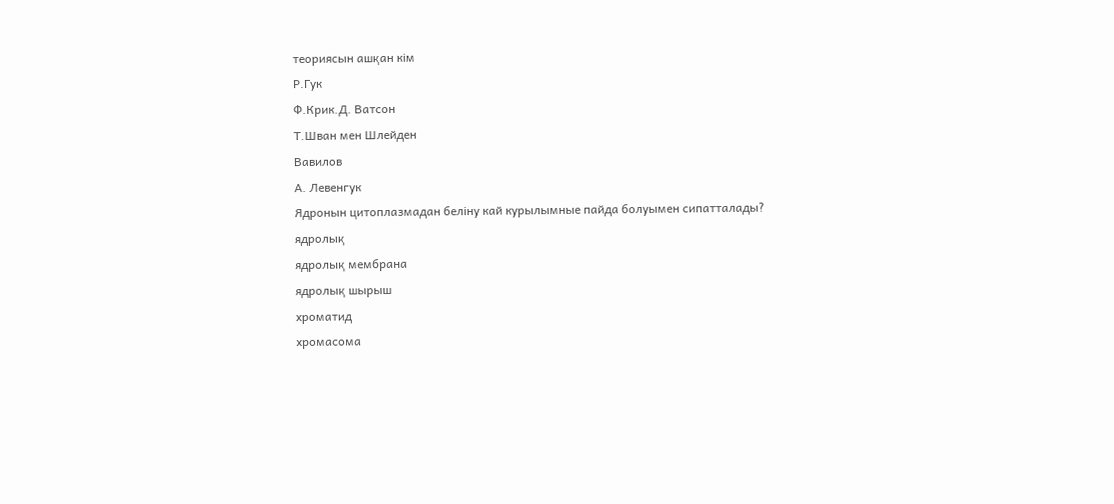теориясын ашқан кім
Р.Гук
Ф.Крик.Д. Ватсон
Т.Шван мен Шлейден
Вавилов
А. Левенгук
Ядронын цитоплазмадан беліну кай курылымные пайда болуымен сипатталады?
ядролық
ядролық мембрана
ядролық шырыш
хроматид
хромасома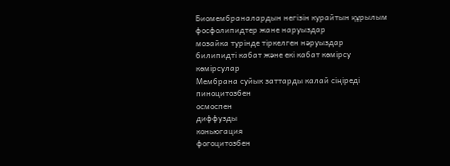Биомембраналардын негізін курайтын құрылым
фосфолипидтер жане наруыздар
мозайка турінде тіркелген нәруыздар
билипидті кабат және екі кабат көмірсу
көмірсулар
Мембрана суйык заттарды калай сіңіреді
пиноцитозбен
осмоспен
диффузды
коньюгация
фогоцитозбен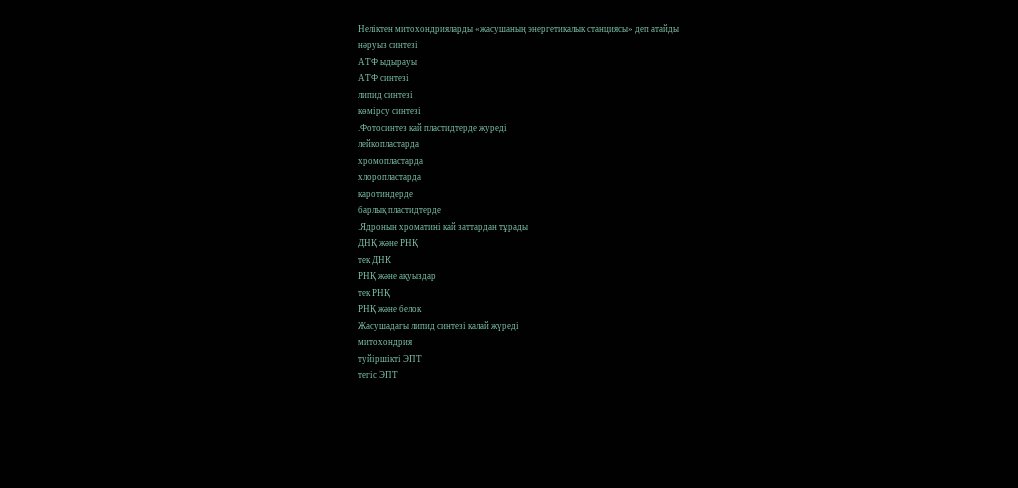Неліктен митохондрияларды «жасушаның энергетикалык станциясы» деп атайды
нәруыз синтезі
АТФ ыдырауы
АТФ синтезі
липид синтезі
көмірсу синтезі
.Фотосинтез кай пластидтерде журеді
лейкопластарда
хромопластарда
хлоропластарда
каротиндерде
барлық пластидтерде
.Ядронын хроматині кай заттардан тұрады
ДНҚ және РНҚ
тек ДНК
РНҚ және ақуыздар
тек РНҚ
РНҚ және белок
Жасушадагы липид синтезі калай жүреді
митохондрия
туйіршікті ЭПТ
тегіс ЭПТ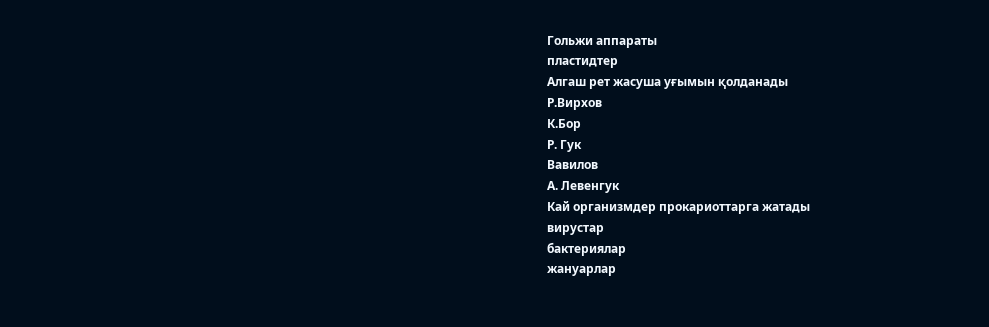Гольжи аппараты
пластидтер
Алгаш рет жасуша уғымын қолданады
Р.Вирхов
К.Бор
Р. Гук
Вавилов
А. Левенгук
Кай организмдер прокариоттарга жатады
вирустар
бактериялар
жануарлар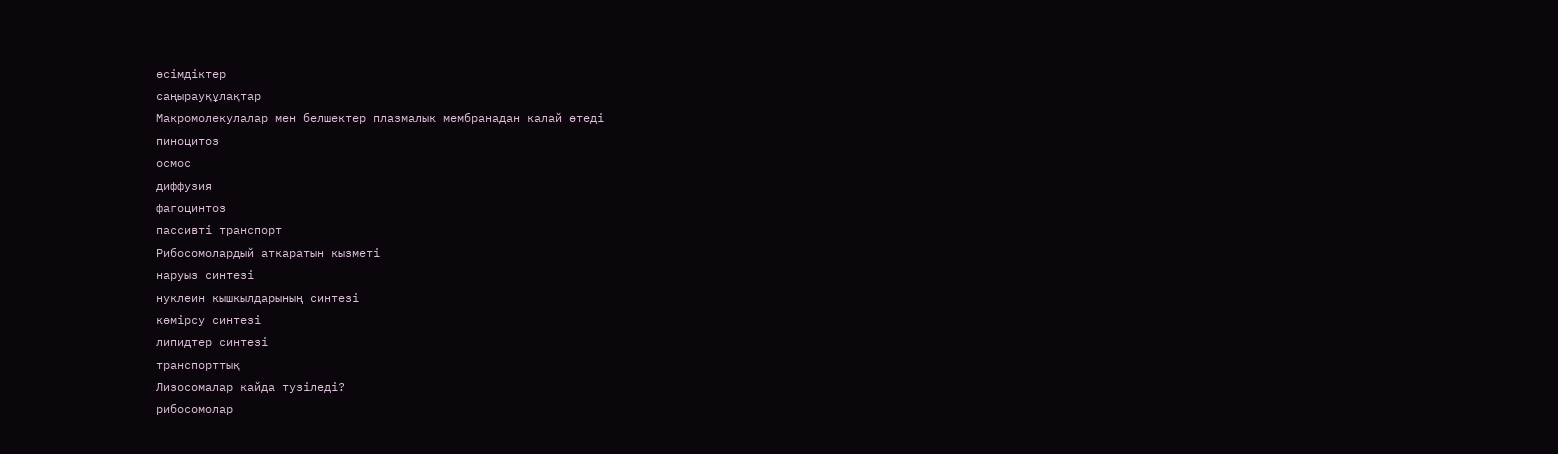өсімдіктер
саңырауқұлақтар
Макромолекулалар мен белшектер плазмалык мембранадан калай өтеді
пиноцитоз
осмос
диффузия
фагоцинтоз
пассивті транспорт
Рибосомолардый аткаратын кызметі
наруыз синтезі
нуклеин кышкылдарының синтезі
көмірсу синтезі
липидтер синтезі
транспорттық
Лизосомалар кайда тузіледі?
рибосомолар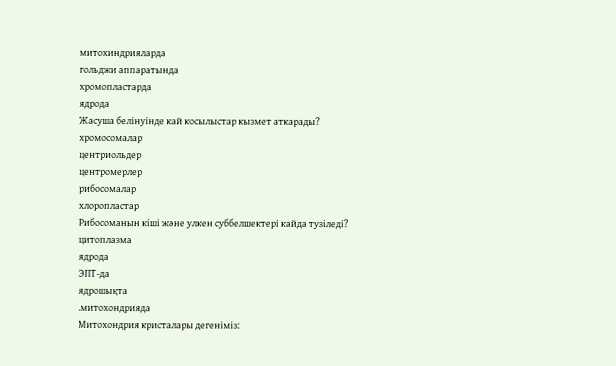митохиндрияларда
гольджи аппаратында
хромопластарда
ядрода
Жасуша белінуінде кай косылыстар кызмет аткарады?
хромосомалар
центриольдер
центромерлер
рибосомалар
хлоропластар
Рибосоманын кіші және улкен суббелшектері кайда тузіледі?
цитоплазма
ядрода
ЭПТ-да
ядрошықта
.митохондрияда
Митохондрия кристалары дегеніміз: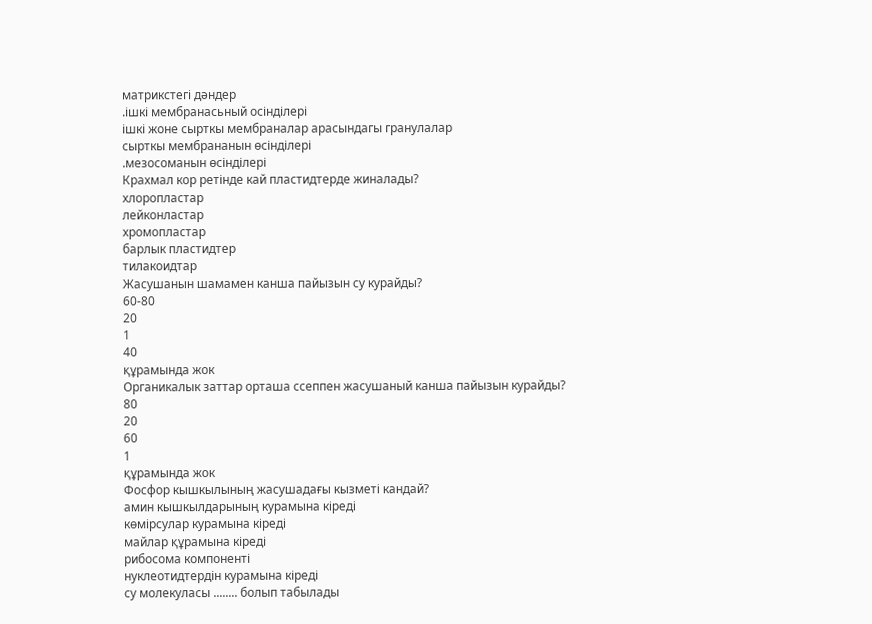матрикстегі дәндер
.ішкі мембранасьный осінділері
ішкі жоне сырткы мембраналар арасындагы гранулалар
сырткы мембрананын өсінділері
.мезосоманын өсінділері
Крахмал кор ретінде кай пластидтерде жиналады?
хлоропластар
лейконластар
хромопластар
барлык пластидтер
тилакоидтар
Жасушанын шамамен канша пайызын су курайды?
60-80
20
1
40
құрамында жок
Органикалык заттар орташа ссеппен жасушаный канша пайызын курайды?
80
20
60
1
құрамында жок
Фосфор кышкылының жасушадағы кызметі кандай?
амин кышкылдарының курамына кіреді
көмірсулар курамына кіреді
майлар құрамына кіреді
рибосома компоненті
нуклеотидтердін курамына кіреді
су молекуласы ........ болып табылады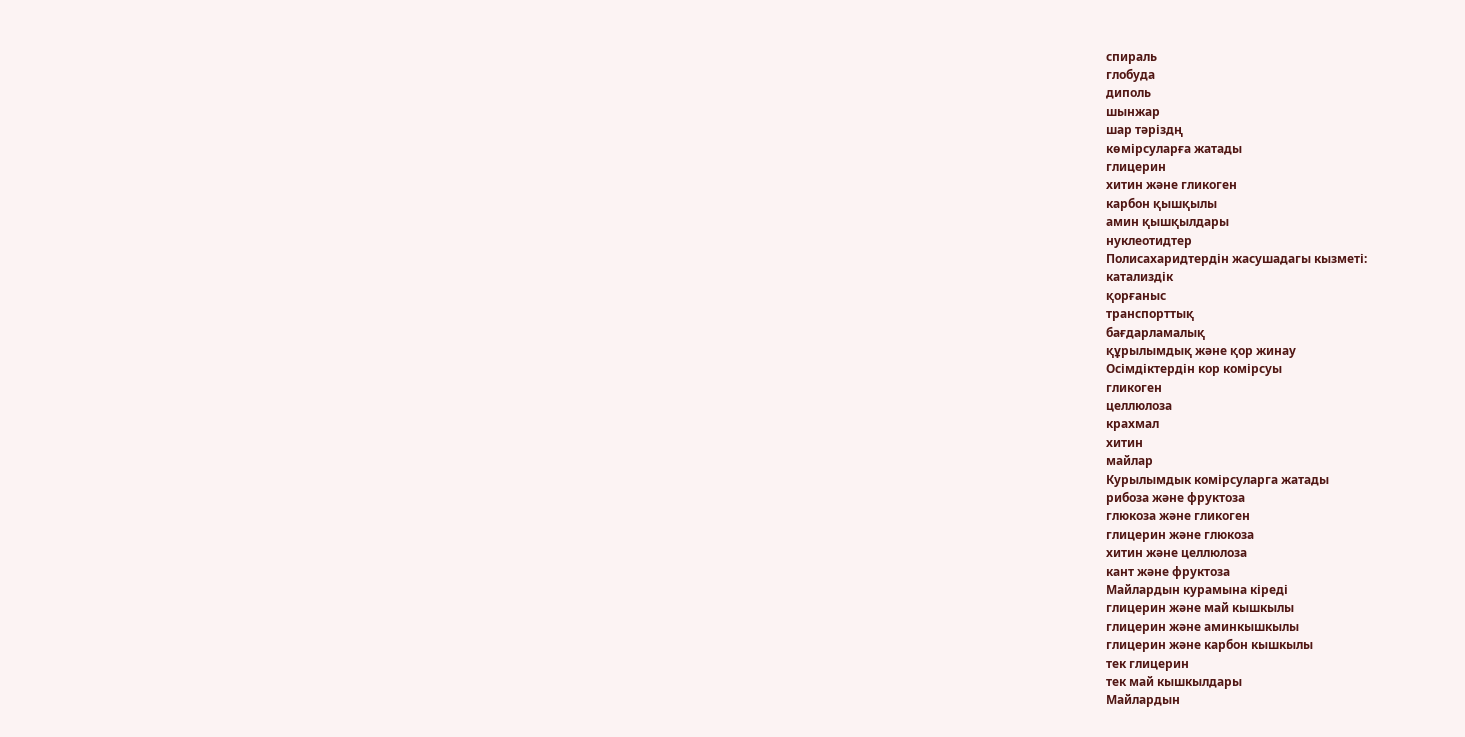спираль
глобуда
диполь
шынжар
шар тәріздң
көмірсуларға жатады
глицерин
хитин және гликоген
карбон қышқылы
амин қышқылдары
нуклеотидтер
Полисахаридтердін жасушадагы кызметі:
катализдік
қорғаныс
транспорттық
бағдарламалық
құрылымдық және қор жинау
Осімдіктердін кор комірсуы
гликоген
целлюлоза
крахмал
хитин
майлар
Курылымдык комірсуларга жатады
рибоза және фруктоза
глюкоза және гликоген
глицерин және глюкоза
хитин және целлюлоза
кант және фруктоза
Майлардын курамына кіреді
глицерин және май кышкылы
глицерин және аминкышкылы
глицерин және карбон кышкылы
тек глицерин
тек май кышкылдары
Майлардын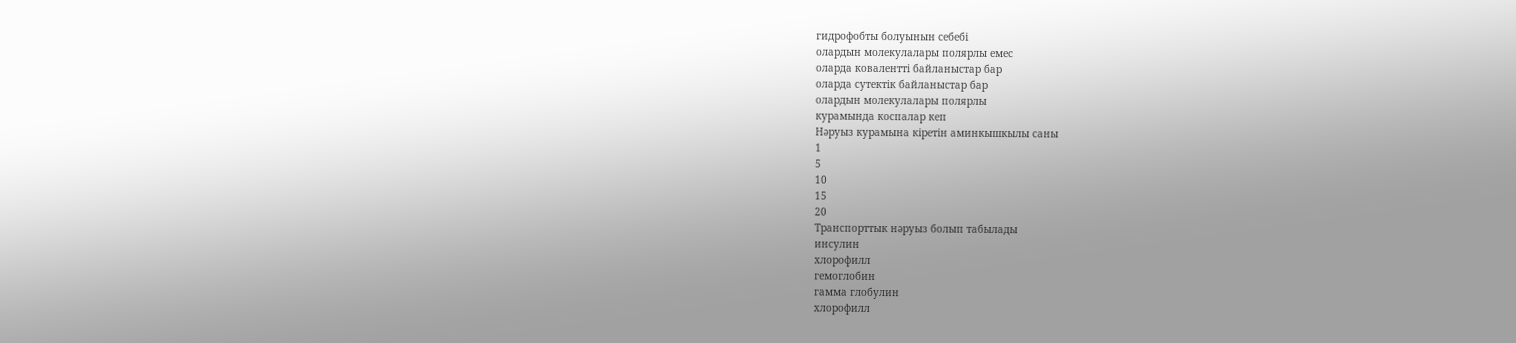гидрофобты болуынын себебі
олардын молекулалары полярлы емес
оларда ковалентті байланыстар бар
оларда сутектік байланыстар бар
олардын молекулалары полярлы
курамында коспалар кеп
Нәруыз курамына кіретін аминкышкылы саны
1
5
10
15
20
Транспорттык нәруыз болып табылады
инсулин
хлорофилл
гемоглобин
гамма глобулин
xлорофилл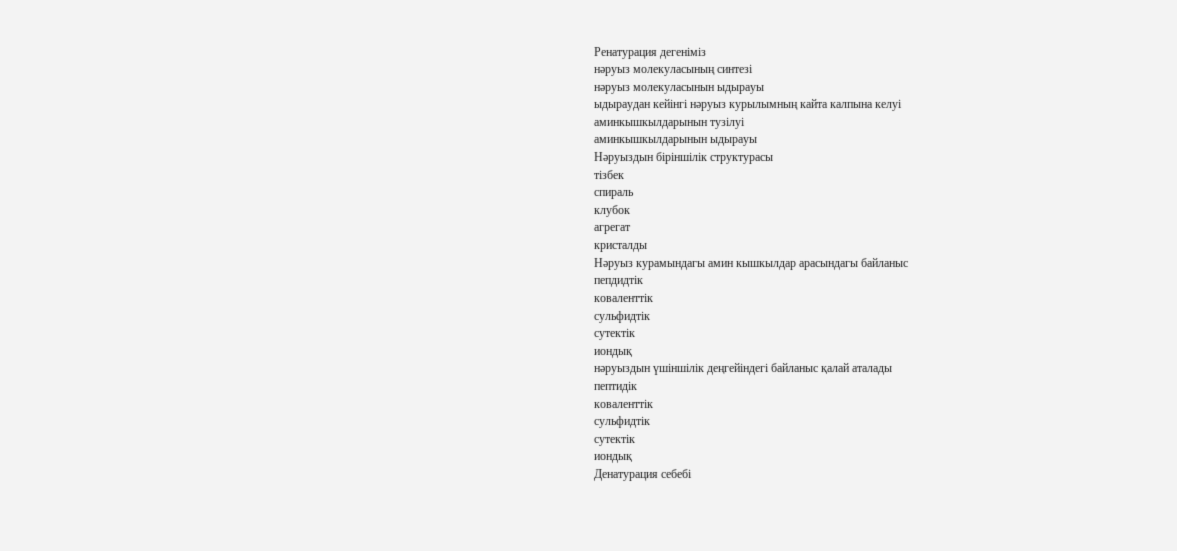Ренатурация дегеніміз
нәруыз молекуласының синтезі
нәруыз молекуласынын ыдырауы
ыдыраудан кейінгі нәруыз курылымның кайта калпына келуі
аминкышкылдарынын тузілуі
аминкышкылдарынын ыдырауы
Нәруыздын біріншілік структурасы
тізбек
спираль
клубок
агрегат
кристалды
Нәруыз курамындагы амин кышкылдар арасындагы байланыс
пепдидтік
коваленттік
сульфидтік
сутектік
иондық
нәруыздын үшіншілік деңгейіндегі байланыс қалай аталады
пептидік
коваленттік
сульфидтік
сутектік
иондық
Денатурация себебі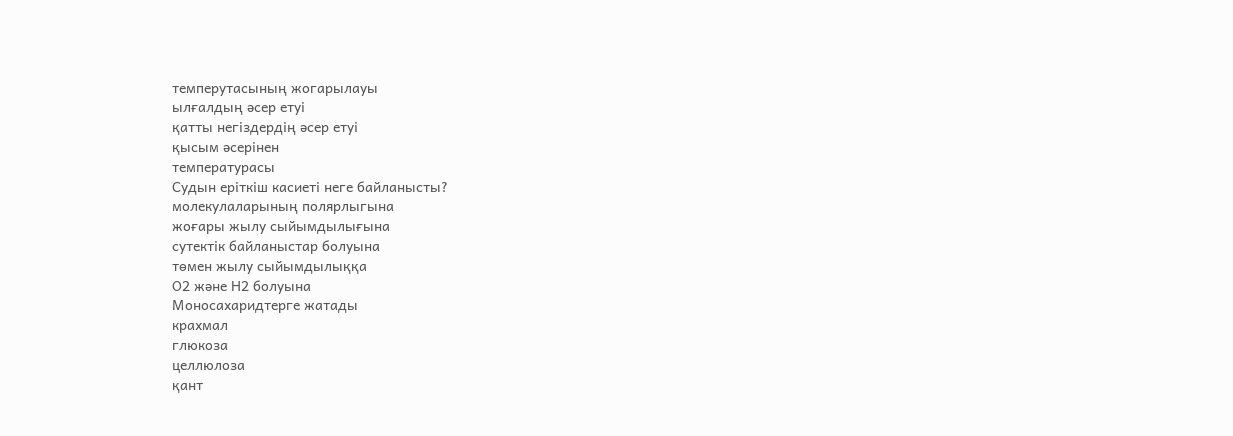темперутасының жогарылауы
ылғалдың әсер етуі
қатты негіздердің әсер етуі
қысым әсерінен
температурасы
Судын еріткіш касиеті неге байланысты?
молекулаларының полярлыгына
жоғары жылу сыйымдылығына
сутектік байланыстар болуына
төмен жылу сыйымдылыққа
О2 және Н2 болуына
Моносахаридтерге жатады
крахмал
глюкоза
целлюлоза
қант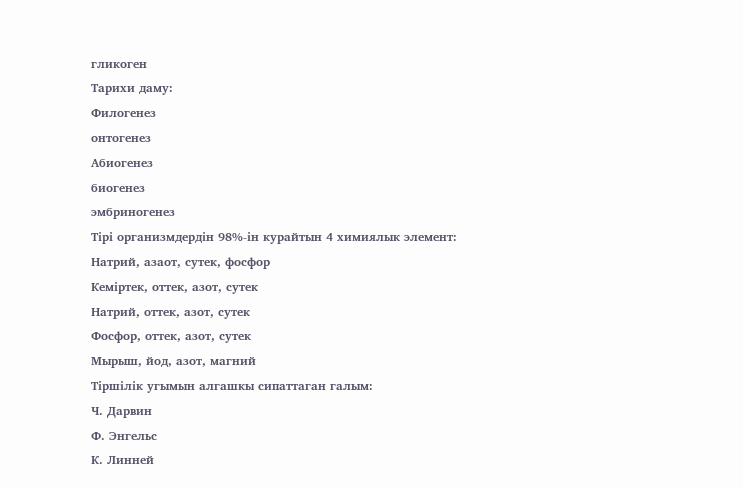гликоген
Тарихи даму:
Филогенез
онтогенез
Абиогенез
биогенез
эмбриногенез
Тірі организмдердін 98%-ін курайтын 4 химиялык элемент:
Натрий, азаот, сутек, фосфор
Кеміртек, оттек, азот, сутек
Натрий, оттек, азот, сутек
Фосфор, оттек, азот, сутек
Мырыш, йод, азот, магний
Тіршілік угымын алгашкы сипаттаган галым:
Ч. Дарвин
Ф. Энгельс
К. Линней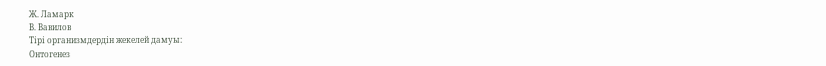Ж. Ламарк
В. Вавилов
Тірі организмдердін жекелей дамуы:
Онтогенез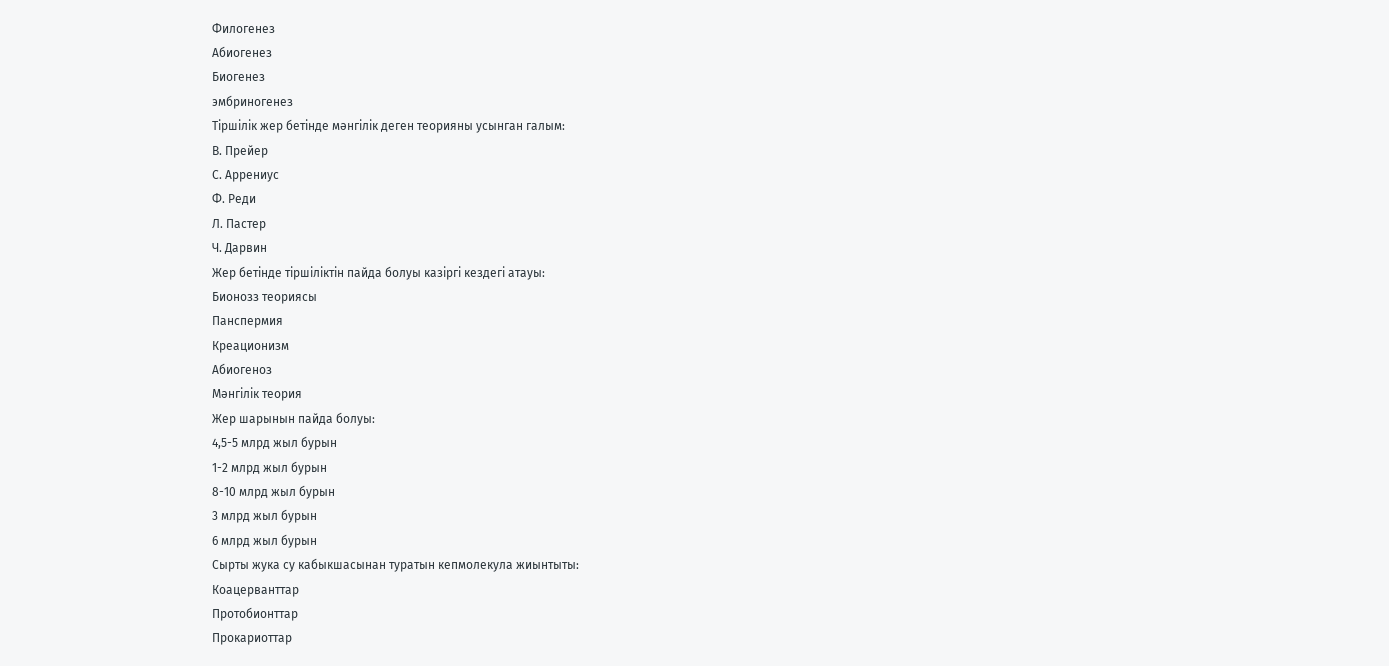Филогенез
Абиогенез
Биогенез
эмбриногенез
Тіршілік жер бетінде мәнгілік деген теорияны усынган галым:
В. Прейер
С. Аррениус
Ф. Реди
Л. Пастер
Ч. Дарвин
Жер бетінде тіршіліктін пайда болуы казіргі кездегі атауы:
Бионозз теориясы
Панспермия
Креационизм
Абиогеноз
Мәнгілік теория
Жер шарынын пайда болуы:
4,5-5 млрд жыл бурын
1-2 млрд жыл бурын
8-10 млрд жыл бурын
3 млрд жыл бурын
6 млрд жыл бурын
Сырты жука су кабыкшасынан туратын кепмолекула жиынтыты:
Коацерванттар
Протобионттар
Прокариоттар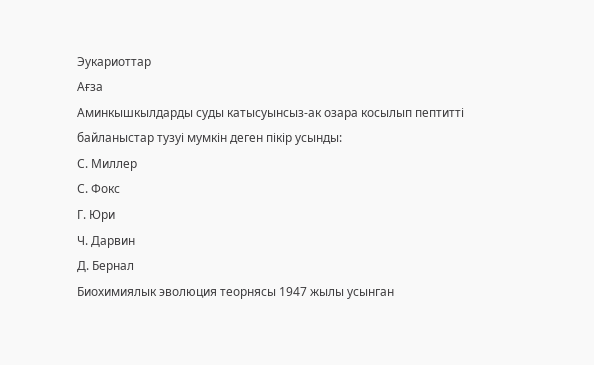Эукариоттар
Aғза
Аминкышкылдарды суды катысуынсыз-ак озара косылып пептитті байланыстар тузуі мумкін деген пікір усынды:
С. Миллер
С. Фокс
Г. Юри
Ч. Дарвин
Д. Бернал
Биохимиялык эволюция теорнясы 1947 жылы усынган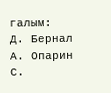галым:
Д. Бернал
А. Опарин
С.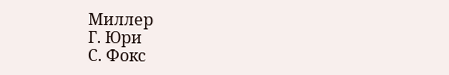Миллер
Г. Юри
С. Фокс